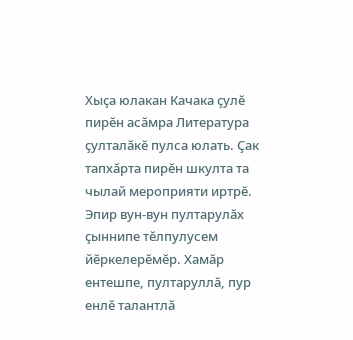Хыçа юлакан Качака çулĕ пирĕн асăмра Литература çулталăкĕ пулса юлать. Çак тапхăрта пирĕн шкулта та чылай мероприяти иртрĕ. Эпир вун-вун пултарулăх çыннипе тĕлпулусем йĕркелерĕмĕр. Хамăр ентешпе, пултаруллă, пур енлĕ талантлă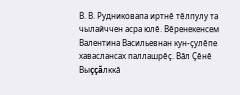В. В. Рудниковапа иртнĕ тĕлпулу та чылайччен асра юлĕ. Вĕренекенсем Валентина Васильевнан кун-çулĕпе хаваслансах паллашрĕç. Вăл Çĕнĕ Выççăлккă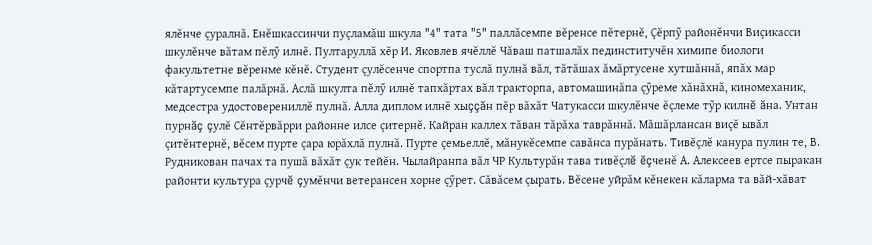ялĕнче çуралнă. Енĕшкассинчи пуçламăш шкула "4" тата "5" паллăсемпе вĕренсе пĕтернĕ, Çĕрпỹ районĕнчи Виçикасси шкулĕнче вăтам пĕлỹ илнĕ. Пултаруллă хĕр И. Яковлев ячĕллĕ Чăваш патшалăх пединститучĕн химипе биологи факультетне вĕренме кĕнĕ. Студент çулĕсенче спортпа туслă пулнă вăл, тăтăшах ăмăртусене хутшăннă, япăх мар кăтартусемпе палăрнă. Аслă шкулта пĕлỹ илнĕ тапхăртах вăл тракторпа, автомашинăпа çỹреме хăнăхнă, киномеханик, медсестра удостоверениллĕ пулнă. Алла диплом илнĕ хыççăн пĕр вăхăт Чатукасси шкулĕнче ĕçлеме тỹр килнĕ ăна. Унтан пурнăç çулĕ Сĕнтĕрвăрри районне илсе çитернĕ. Кайран каллех тăван тăрăха таврăннă. Мăшăрлансан виçĕ ывăл çитĕнтернĕ, вĕсем пурте çара юрăхлă пулнă. Пурте çемьеллĕ, мăнукĕсемпе савăнса пурăнать. Тивĕçлĕ канура пулин те, В. Рудникован пачах та пушă вăхăт çук тейĕн. Чылайранпа вăл ЧР Культурăн тава тивĕçлĕ ĕçченĕ А. Алексеев ертсе пыракан районти культура çурчĕ çумĕнчи ветерансен хорне çỹрет. Сăвăсем çырать. Вĕсене уйрăм кĕнекен кăларма та вăй-хăват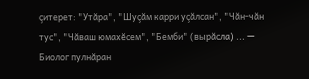çитерет: "Утăра", "Шуçăм карри уçăлсан", "Чăн-чăн тус", "Чăваш юмахĕсем", "Бемби" (вырăсла) ... — Биолог пулнăран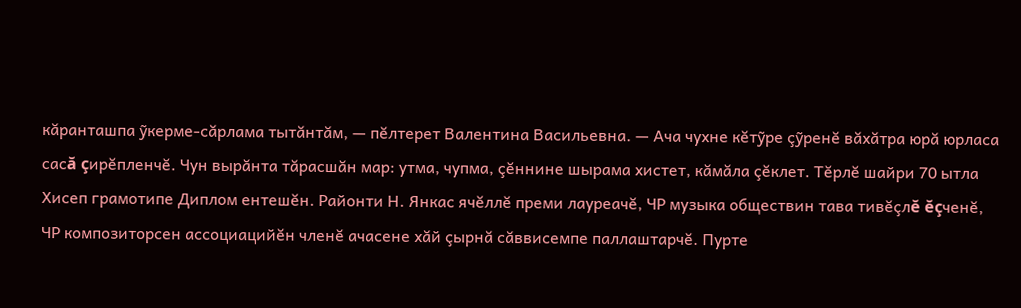кăранташпа ỹкерме-сăрлама тытăнтăм, — пĕлтерет Валентина Васильевна. — Ача чухне кĕтỹре çỹренĕ вăхăтра юрă юрласа сасă çирĕпленчĕ. Чун вырăнта тăрасшăн мар: утма, чупма, çĕннине шырама хистет, кăмăла çĕклет. Тĕрлĕ шайри 70 ытла Хисеп грамотипе Диплом ентешĕн. Районти Н. Янкас ячĕллĕ преми лауреачĕ, ЧР музыка обществин тава тивĕçлĕ ĕçченĕ, ЧР композиторсен ассоциацийĕн членĕ ачасене хăй çырнă сăввисемпе паллаштарчĕ. Пурте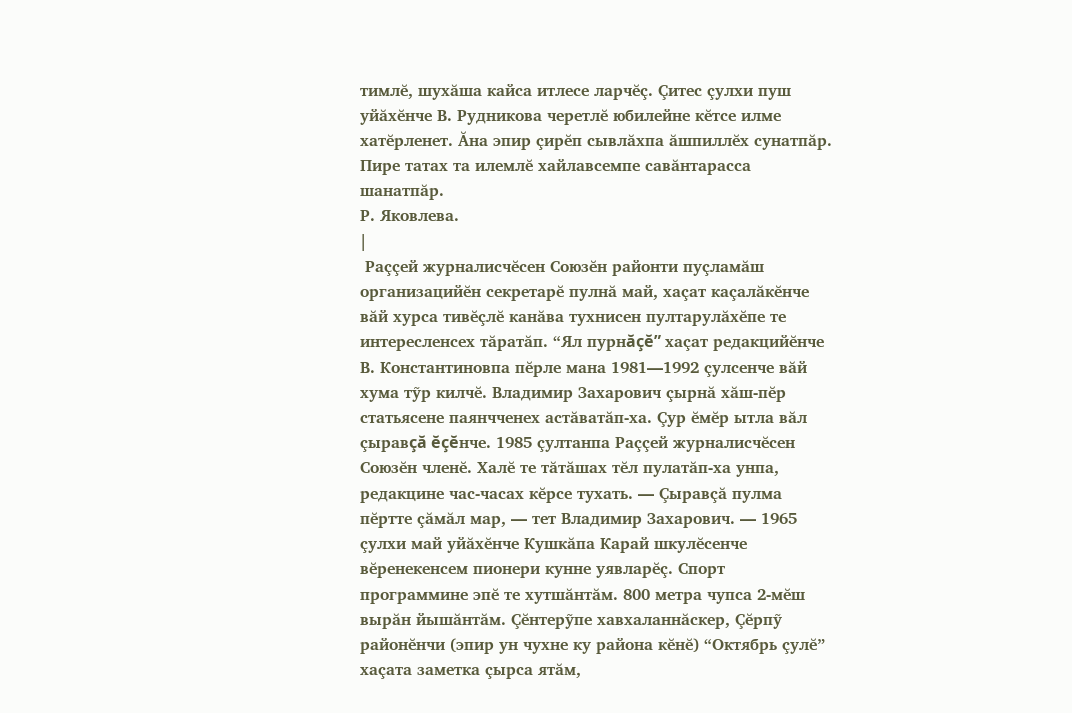тимлĕ, шухăша кайса итлесе ларчĕç. Çитес çулхи пуш уйăхĕнче В. Рудникова черетлĕ юбилейне кĕтсе илме хатĕрленет. Ăна эпир çирĕп сывлăхпа ăшпиллĕх сунатпăр. Пире татах та илемлĕ хайлавсемпе савăнтарасса шанатпăр.
Р. Яковлева.
|
 Раççей журналисчĕсен Союзĕн районти пуçламăш организацийĕн секретарĕ пулнă май, хаçат каçалăкĕнче вăй хурса тивĕçлĕ канăва тухнисен пултарулăхĕпе те интересленсех тăратăп. “Ял пурнăçĕ” хаçат редакцийĕнче В. Константиновпа пĕрле мана 1981—1992 çулсенче вăй хума тỹр килчĕ. Владимир Захарович çырнă хăш-пĕр статьясене паянчченех астăватăп-ха. Çур ĕмĕр ытла вăл çыравçă ĕçĕнче. 1985 çултанпа Раççей журналисчĕсен Союзĕн членĕ. Халĕ те тăтăшах тĕл пулатăп-ха унпа, редакцине час-часах кĕрсе тухать. — Çыравçă пулма пĕртте çăмăл мар, — тет Владимир Захарович. — 1965 çулхи май уйăхĕнче Кушкăпа Карай шкулĕсенче вĕренекенсем пионери кунне уявларĕç. Спорт программине эпĕ те хутшăнтăм. 800 метра чупса 2-мĕш вырăн йышăнтăм. Çĕнтерỹпе хавхаланнăскер, Çĕрпỹ районĕнчи (эпир ун чухне ку района кĕнĕ) “Октябрь çулĕ” хаçата заметка çырса ятăм,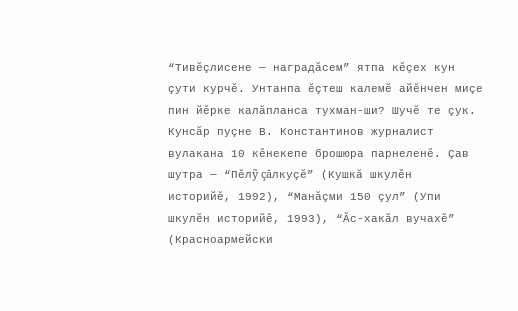“Тивĕçлисене — наградăсем” ятпа кĕçех кун çути курчĕ. Унтанпа ĕçтеш калемĕ айĕнчен миçе пин йĕрке калăпланса тухман-ши? Шучĕ те çук. Кунсăр пуçне В. Константинов журналист вулакана 10 кĕнекепе брошюра парнеленĕ. Çав шутра — “Пĕлỹ çăлкуçĕ” (Кушкă шкулĕн историйĕ, 1992), “Манăçми 150 çул” (Упи шкулĕн историйĕ, 1993), “Ăс-хакăл вучахĕ” (Красноармейски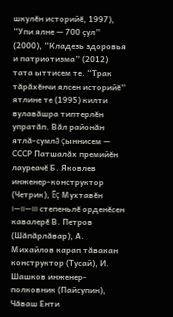шкулĕн историйĕ, 1997), “Упи ялне — 700 çул” (2000), “Кладезь здоровья и патриотизма” (2012) тата ыттисем те. “Трак тăрăхĕнчи ялсен историйĕ” ятлине те (1995) килти вулавăшра типтерлĕн упратăп. Вăл районăн ятлă-сумлă çыннисем — СССР Патшалăх премийĕн лауреачĕ Б. Яковлев инженер-конструктор (Четрик), Ĕç Мухтавĕн I—II—III степеньлĕ орденĕсен кавалерĕ В. Петров (Шăпăрлăвар), А. Михайлов карап тăвакан конструктор (Тусай), И. Шашков инженер-полковник (Пайсупин), Чăваш Енти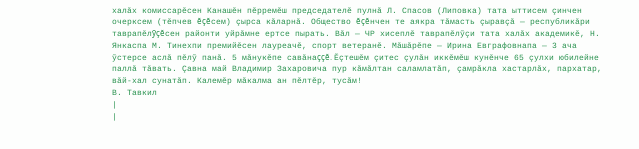халăх комиссарĕсен Канашĕн пĕрремĕш председателĕ пулнă Л. Спасов (Липовка) тата ыттисем çинчен очерксем (тĕпчев ĕçĕсем) çырса кăларнă. Общество ĕçĕнчен те аякра тăмасть çыравçă — республикăри таврапĕлỹçĕсен районти уйрăмне ертсе пырать. Вăл — ЧР хисеплĕ таврапĕлỹçи тата халăх академикĕ, Н. Янкаспа М. Тинехпи премийĕсен лауреачĕ, спорт ветеранĕ. Мăшăрĕпе — Ирина Евграфовнапа — 3 ача ỹстерсе аслă пĕлỹ панă. 5 мăнукĕпе савăнаççĕ. Ĕçтешĕм çитес çулăн иккĕмĕш кунĕнче 65 çулхи юбилейне паллă тăвать. Çавна май Владимир Захаровича пур кăмăлтан саламлатăп, çамрăкла хастарлăх, пархатар, вăй-хал сунатăп. Калемĕр мăкалма ан пĕлтĕр, тусăм!
В. Тавкил
|
|